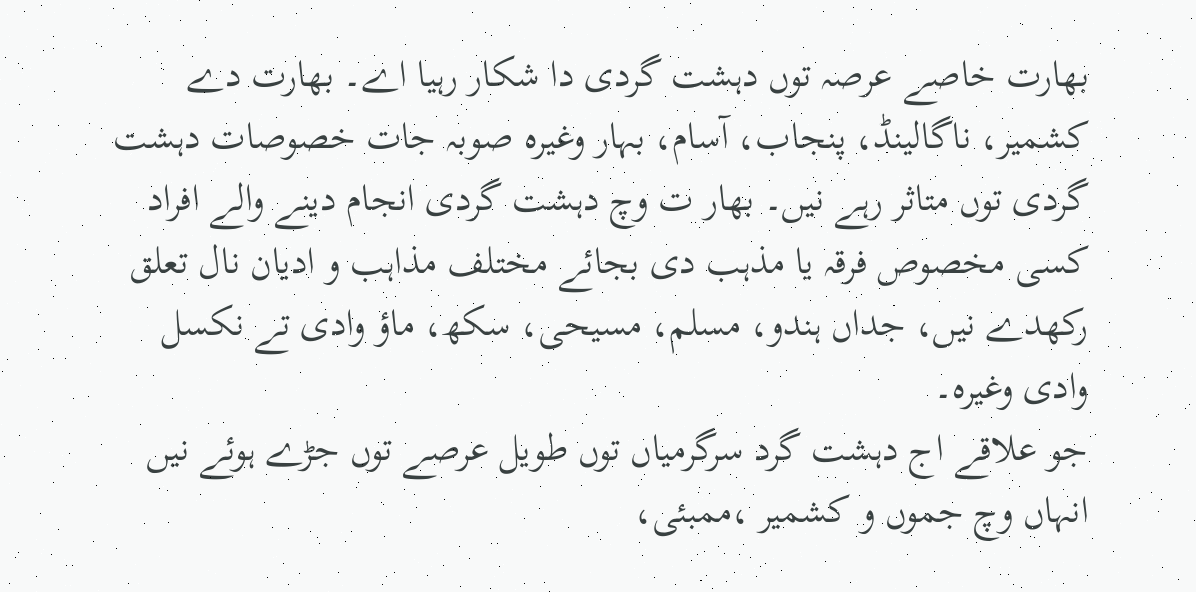بھارت خاصے عرصہ توں دہشت گردی دا شکار رہیا اے۔ بھارت دے کشمیر، ناگالینڈ، پنجاب، آسام، بہار وغیرہ صوبہ جات خصوصات دہشت گردی توں متاثر رہے نيں۔ بھار ت وچ دہشت گردی انجام دینے والے افراد کسی مخصوص فرقہ یا مذہب دی بجائے مختلف مذاہب و ادیان نال تعلق رکھدے نيں، جداں ہندو، مسلم، مسیحی، سکھ، ماؤ وادی تے نکسل وادی وغیرہ۔
جو علاقے اج دہشت گرد سرگرمیاں توں طویل عرصے توں جڑے ہوئے نيں انہاں وچ جموں و کشمیر ،ممبئی،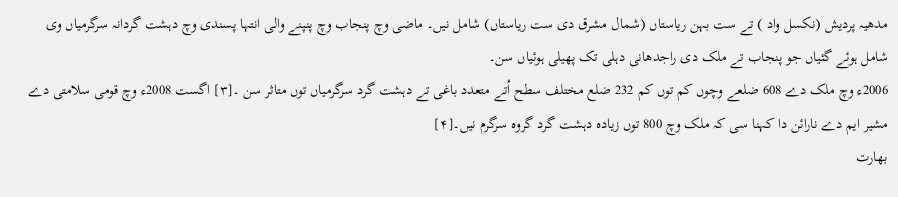مدھیہ پردیش (نکسل واد ) تے ست بہن ریاستاں (شمال مشرق دی ست ریاستاں) شامل نيں۔ ماضی وچ پنجاب وچ پنپنے والی انتہا پسندی وچ دہشت گردانہ سرگرمیاں وی شامل ہوئے گئياں جو پنجاب تے ملک دی راجدھانی دہلی تک پھیلی ہوئیاں سن۔
2006ء وچ ملک دے 608 ضلعے وچوں کم توں کم 232 ضلع مختلف سطح اُتے متعدد باغی تے دہشت گرد سرگرمیاں توں متاثر سن ۔[۳] اگست 2008ء وچ قومی سلامتی دے مشیر ایم دے نارائن دا کہنا سی کہ ملک وچ 800 توں زیادہ دہشت گرد گروہ سرگرم نيں۔[۴]
بھارت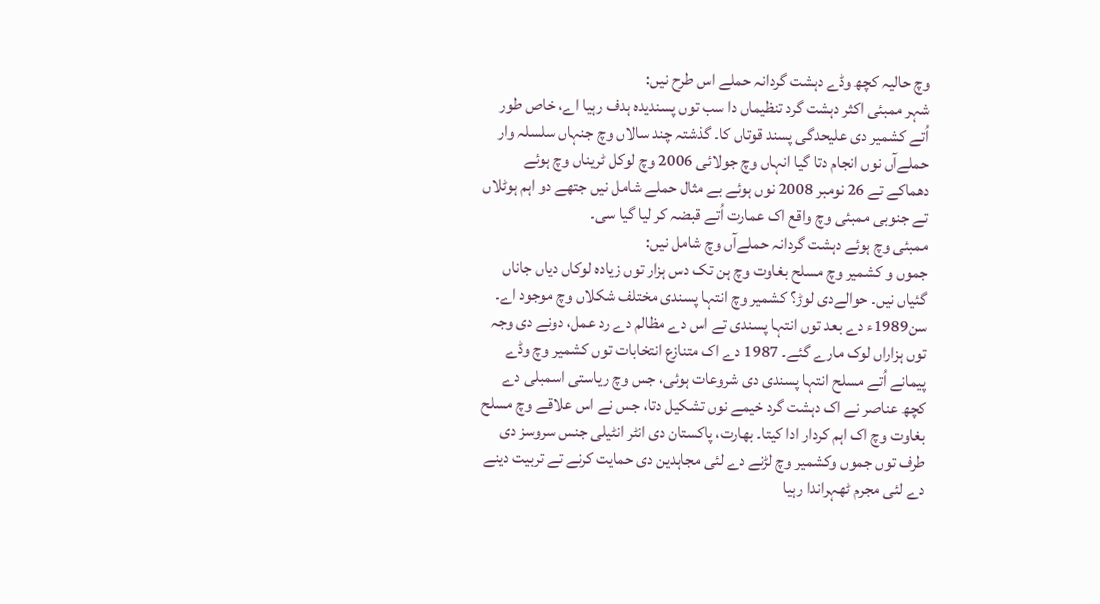وچ حالیہ کچھ وڈے دہشت گردانہ حملے اس طرح نيں:
شہر ممبئی اکثر دہشت گرد تنظیماں دا سب توں پسندیدہ ہدف رہیا اے، خاص طور اُتے کشمیر دی علیحدگی پسند قوتاں کا۔ گذشتہ چند سالاں وچ جنہاں سلسلہ وار حملےآں نوں انجام دتا گیا انہاں وچ جولائی 2006 وچ لوکل ٹریناں وچ ہوئے دھماکے تے 26 نومبر 2008 نوں ہوئے بے مثال حملے شامل نيں جتھے دو اہم ہوٹلاں تے جنوبی ممبئی وچ واقع اک عمارت اُتے قبضہ کر ليا گیا سی۔
ممبئی وچ ہوئے دہشت گردانہ حملےآں وچ شامل نيں:
جموں و کشمیر وچ مسلح بغاوت وچ ہن تک دس ہزار توں زیادہ لوکاں دیاں جاناں گئیاں نيں۔ حوالےدی لوڑ؟ کشمیر وچ انتہا پسندی مختلف شکلاں وچ موجود اے۔ سن1989ء دے بعد توں انتہا پسندی تے اس دے مظالم دے رد عمل، دونے دی وجہ توں ہزاراں لوک مارے گئے۔ 1987 دے اک متنازع انتخابات توں کشمیر وچ وڈے پیمانے اُتے مسلح انتہا پسندی دی شروعات ہوئی، جس وچ ریاستی اسمبلی دے کچھ عناصر نے اک دہشت گرد خیمے نوں تشکیل دتا، جس نے اس علاقے وچ مسلح بغاوت وچ اک اہم کردار ادا کيتا۔ بھارت، پاکستان دی انٹر انٹیلی جنس سروسز دی طرف توں جموں وکشمیر وچ لڑنے دے لئی مجاہدین دی حمایت کرنے تے تربیت دینے دے لئی مجرم ٹھہراندا رہیا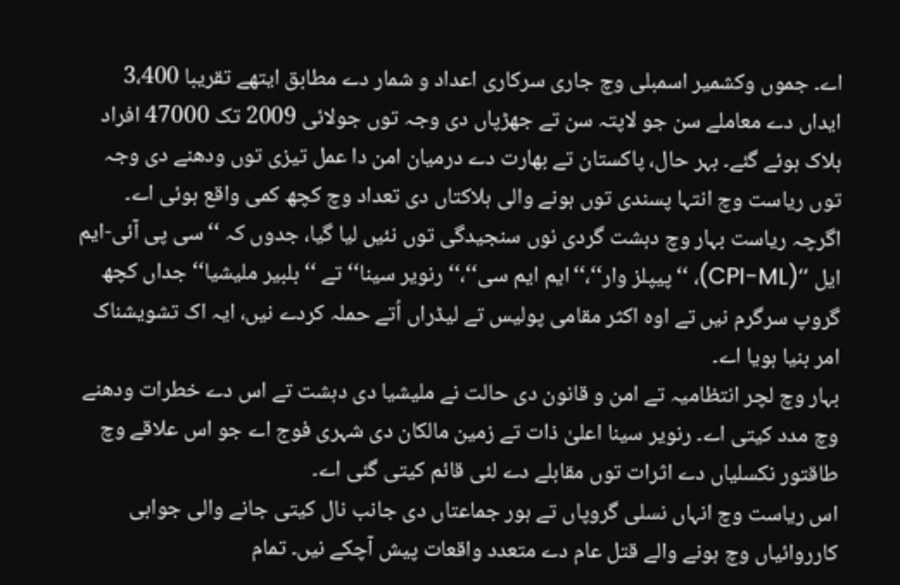اے۔ جموں وکشمیر اسمبلی وچ جاری سرکاری اعداد و شمار دے مطابق ایتھے تقریبا 3،400 ایداں دے معاملے سن جو لاپتہ سن تے جھڑپاں دی وجہ توں جولائی 2009 تک 47000 افراد ہلاک ہوئے گئے۔ بہر حال، پاکستان تے بھارت دے درمیان امن دا عمل تیزی توں ودھنے دی وجہ توں ریاست وچ انتہا پسندی توں ہونے والی ہلاکتاں دی تعداد وچ کچھ کمی واقع ہوئی اے۔
اگرچہ ریاست بہار وچ دہشت گردی نوں سنجیدگی توں نئيں لیا گیا، جدوں کہ ‘‘سی پی آئی-ایم ایل ‘‘(CPI-ML)، ‘‘پیپلز وار‘‘،‘‘ایم ایم سی‘‘،‘‘ رنویر سینا‘‘ تے ‘‘بلبیر ملیشیا‘‘ جداں کچھ گروپ سرگرم نيں تے اوہ اکثر مقامی پولیس تے لیڈراں اُتے حملہ کردے نيں، ایہ اک تشویشناک امر بنیا ہویا اے۔
بہار وچ لچر انتظامیہ تے امن و قانون دی حالت نے ملیشیا دی دہشت تے اس دے خطرات ودھنے وچ مدد کيتی اے۔ رنویر سینا اعلیٰ ذات تے زمین مالکان دی شہری فوج اے جو اس علاقے وچ طاقتور نکسلیاں دے اثرات توں مقابلے دے لئی قائم کيتی گئی اے۔
اس ریاست وچ انہاں نسلی گروپاں تے ہور جماعتاں دی جانب نال کيتی جانے والی جوابی کارروائیاں وچ ہونے والے قتل عام دے متعدد واقعات پیش آچکے نيں۔ تمام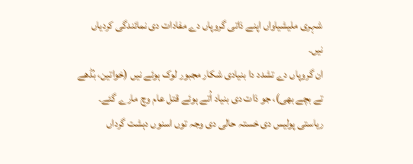شہری ملیشیاواں اپنے ذاتی گروپاں دے مفادات دی نمائندگی کردیاں نيں۔
ان گروپاں دے تشدد دا بنیادی شکار مجبور لوک ہوئے نيں (خواتین، بُڈھے تے بچے بھی)، جو ذات دی بنیاد اُتے ہوئے قتل عام وچ مارے گئے۔ ریاستی پولیس دی خستہ حالی دی وجہ توں اسنوں دہشت گرداں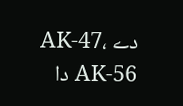دے AK-47، AK-56 دا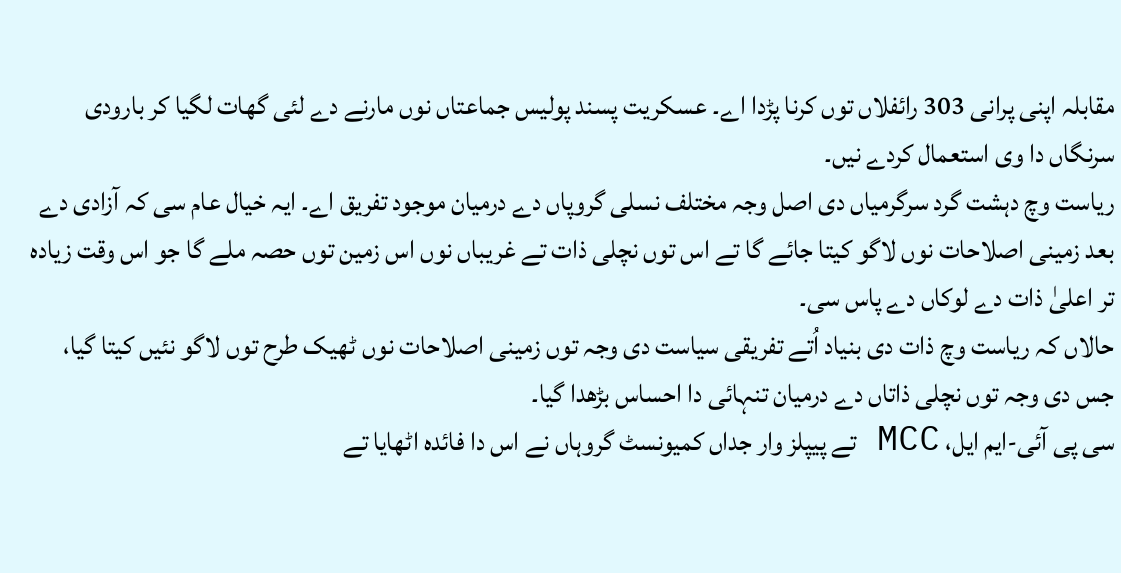مقابلہ اپنی پرانی 303 رائفلاں توں کرنا پڑدا اے۔ عسکریت پسند پولیس جماعتاں نوں مارنے دے لئی گھات لگیا کر بارودی سرنگاں دا وی استعمال کردے نيں۔
ریاست وچ دہشت گرد سرگرمیاں دی اصل وجہ مختلف نسلی گروپاں دے درمیان موجود تفریق اے۔ ایہ خیال عام سی کہ آزادی دے بعد زمینی اصلاحات نوں لاگو کيتا جائے گا تے اس توں نچلی ذات تے غریباں نوں اس زمین توں حصہ ملے گا جو اس وقت زیادہ تر اعلیٰ ذات دے لوکاں دے پاس سی۔
حالاں کہ ریاست وچ ذات دی بنیاد اُتے تفریقی سیاست دی وجہ توں زمینی اصلاحات نوں ٹھیک طرح توں لاگو نئيں کيتا گیا، جس دی وجہ توں نچلی ذاتاں دے درمیان تنہائی دا احساس بڑھدا گیا۔
سی پی آئی-ایم ایل، MCC تے پیپلز وار جداں کمیونسٹ گروہاں نے اس دا فائدہ اٹھایا تے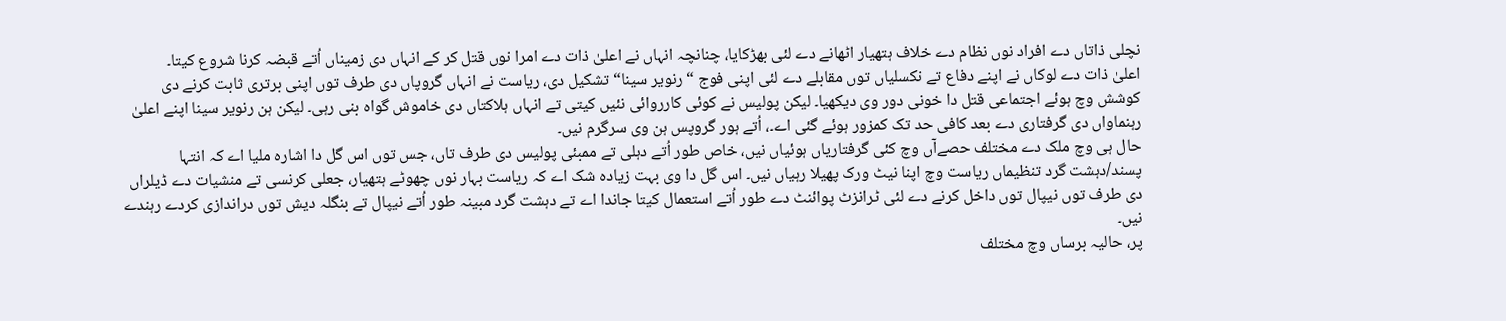نچلی ذاتاں دے افراد نوں نظام دے خلاف ہتھیار اٹھانے دے لئی بھڑكايا، چنانچہ انہاں نے اعلیٰ ذات دے امرا نوں قتل کر کے انہاں دی زمیناں اُتے قبضہ کرنا شروع کيتا۔
اعلیٰ ذات دے لوکاں نے اپنے دفاع تے نکسلیاں توں مقابلے دے لئی اپنی فوج “رنویر سینا“ تشکیل دی، ریاست نے انہاں گروپاں دی طرف توں اپنی برتری ثابت کرنے دی کوشش وچ ہوئے اجتماعی قتل دا خونی دور وی دیکھیا۔ لیکن پولیس نے کوئی کارروائی نئيں کيتی تے انہاں ہلاکتاں دی خاموش گواہ بنی رہی۔ لیکن ہن رنویر سینا اپنے اعلیٰ رہنماواں دی گرفتاری دے بعد کافی حد تک کمزور ہوئے گئی اے۔، اُتے ہور گروپس ہن وی سرگرم نيں۔
حال ہی وچ ملک دے مختلف حصےآں وچ کئی گرفتاریاں ہوئیاں نيں، خاص طور اُتے دہلی تے ممبئی پولیس دی طرف تاں، جس توں اس گل دا اشارہ ملیا اے کہ انتہا پسند/دہشت گرد تنظیماں ریاست وچ اپنا نیٹ ورک پھیلا رہیاں نيں۔ اس گل دا وی بہت زیادہ شک اے کہ ریاست بہار نوں چھوٹے ہتھیار، جعلی کرنسی تے منشیات دے ڈیلراں دی طرف توں نیپال توں داخل کرنے دے لئی ٹرانزٹ پوائنٹ دے طور اُتے استعمال کيتا جاندا اے تے دہشت گرد مبینہ طور اُتے نیپال تے بنگلہ دیش توں دراندازی کردے رہندے نيں۔
پر، حالیہ برساں وچ مختلف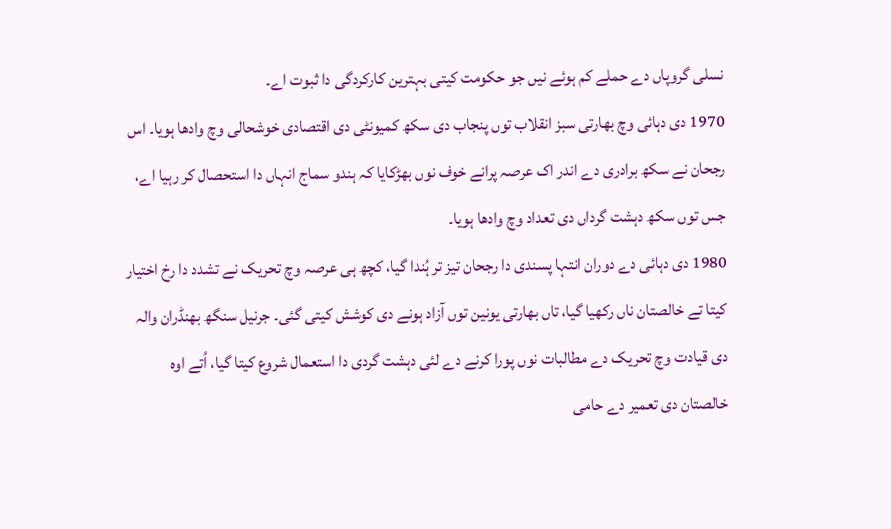نسلی گروپاں دے حملے کم ہوئے نيں جو حکومت کیتی بہترین کارکردگی دا ثبوت اے۔
1970 دی دہائی وچ بھارتی سبز انقلاب توں پنجاب دی سکھ کمیونٹی دی اقتصادی خوشحالی وچ وادھا ہويا۔ اس رجحان نے سکھ برادری دے اندر اک عرصہ پرانے خوف نوں بھڑكايا کہ ہندو سماج انہاں دا استحصال کر رہیا اے، جس توں سکھ دہشت گرداں دی تعداد وچ وادھا ہويا۔
1980 دی دہائی دے دوران انتہا پسندی دا رجحان تیز تر ہُندا گیا، کچھ ہی عرصہ وچ تحریک نے تشدد دا رخ اختیار کيتا تے خالصتان ناں رکھیا گیا، تاں بھارتی یونین توں آزاد ہونے دی کوشش کيتی گئی۔ جرنیل سنگھ بھنڈران والہ دی قیادت وچ تحریک دے مطالبات نوں پورا کرنے دے لئی دہشت گردی دا استعمال شروع کيتا گیا، اُتے اوہ خالصتان دی تعمیر دے حامی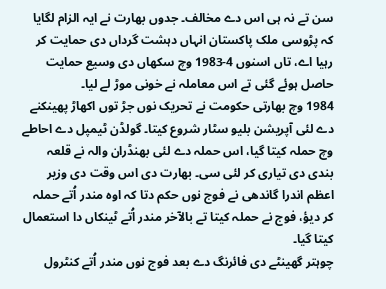سن تے نہ ہی اس دے مخالف۔ جدوں بھارت نے ایہ الزام لگایا کہ پڑوسی ملک پاکستان انہاں دہشت گرداں دی حمایت کر رہیا اے، تاں اسنوں 4-1983 وچ سکھاں دی وسیع حمایت حاصل ہوئے گئی تے اس معاملہ نے خونی موڑ لے لیا۔
1984 وچ بھارتی حکومت نے تحریک نوں جڑ توں اکھاڑ پھینکنے دے لئی آپریشن بلیو سٹار شروع کيتا۔ گولڈن ٹیمپل دے احاطے وچ حملہ کيتا گیا، اس حملہ دے لئی بھنڈران والہ نے قلعہ بندی دی تیاری کر لئی سی۔ بھارت دی اس وقت دی وزیر اعظم اندرا گاندھی نے فوج نوں حکم دتا کہ اوہ مندر اُتے حملہ کر دیؤ، فوج نے حملہ کيتا تے بالآخر مندر اُتے ٹینکاں دا استعمال کيتا گیا۔
چوہتر گھینٹے دی فائرنگ دے بعد فوج نوں مندر اُتے کنٹرول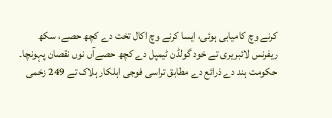کرنے وچ کامیابی ہوئی، ایسا کرنے وچ اکال تخت دے کچھ حصے، سکھ ریفرنس لائبریری تے خود گولڈن ٹیمپل دے کچھ حصےآں نوں نقصان پہونچا۔ حکومت ہند دے ذرائع دے مطابق تراسی فوجی اہلکار ہلاک تے 249 زخمی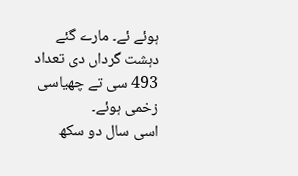ہوئے ئے۔ مارے گئے دہشت گرداں دی تعداد 493 سی تے چھياسی زخمی ہوئے۔
اسی سال دو سکھ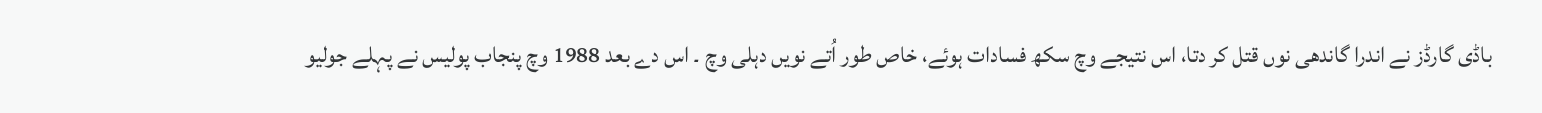باڈی گارڈز نے اندرا گاندھی نوں قتل کر دتا، اس نتیجے وچ سکھ فسادات ہوئے، خاص طور اُتے نويں دہلی وچ ۔ اس دے بعد 1988 وچ پنجاب پولیس نے پہلے جولیو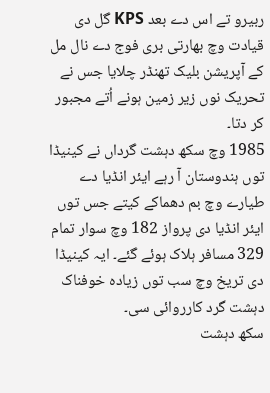ربیرو تے اس دے بعد KPS گل دی قیادت وچ بھارتی بری فوج دے نال مل کے آپریشن بلیک تھنڈر چلایا جس نے تحریک نوں زیر زمین ہونے اُتے مجبور کر دتا۔
1985 وچ سکھ دہشت گرداں نے کینیڈا توں ہندوستان آ رہے ایئر انڈیا دے طیارے وچ بم دھماکے کیتے جس توں ایئر انڈیا دی پرواز 182 وچ سوار تمام 329 مسافر ہلاک ہوئے گئے۔ ایہ کینیڈا دی تریخ وچ سب توں زیادہ خوفناک دہشت گرد کارروائی سی۔
سکھ دہشت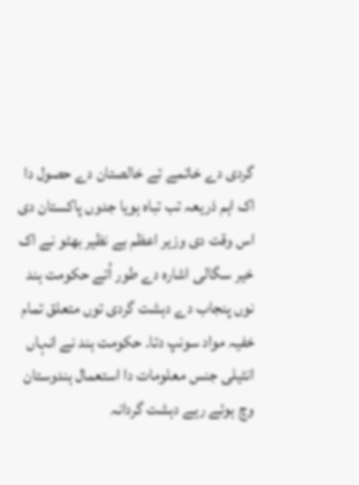گردی دے خاتمے تے خالصتان دے حصول دا اک اہم ذریعہ تب تباہ ہويا جدوں پاکستان دی اس وقت دی وزیر اعظم بے نظیر بھٹو نے اک خیر سگالی اشارہ دے طور اُتے حکومت ہند نوں پنجاب دے دہشت گردی توں متعلق تمام خفیہ مواد سونپ دتا۔ حکومت ہند نے انہاں انٹیلی جنس معلومات دا استعمال ہندوستان وچ ہوئے رہے دہشت گردانہ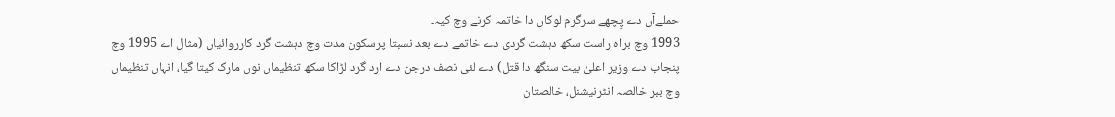حملےآں دے پِچھے سرگرم لوکاں دا خاتمہ کرنے وچ کیہ۔
1993 وچ براہ راست سکھ دہشت گردی دے خاتمے دے بعد نسبتا پرسکون مدت وچ دہشت گرد کارروائیاں (مثال اے 1995 وچ پنجاب دے وزیر اعلیٰ بیت سنگھ دا قتل) دے لئی نصف درجن دے ارد گرد لڑاکا سکھ تنظیماں نوں مارک کيتا گیا، انہاں تنظیماں وچ ببر خالصہ انٹرنیشنل، خالصتان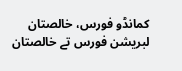کمانڈو فورس، خالصتان لبریشن فورس تے خالصتان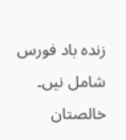زندہ باد فورس شامل نيں۔
خالصتان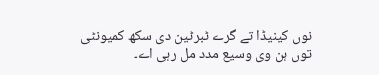نوں کینیڈا تے گرے ٹبرٹین دی سکھ کمیونٹی توں ہن وی وسیع مدد مل رہی اے۔